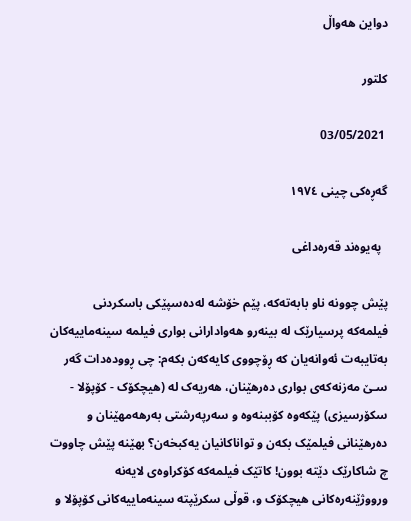دواین هەواڵ

کلتور‌

 03/05/2021

گەڕەکی چینی ١٩٧٤

  پەیوەند قەرەداغی

پێش چوونە ناو بابەتەکە، پێم خۆشە لەدەسپێکی باسکردنی فیلمەکە پرسیارێک لە بینەرو هەوادارانی بواری فيلمه سینەماييەكان بەتایبەت ئەوانەیان کە ڕۆچووی کایەکەن بکەم: چی ڕوودەدات گەر سـێ مەزنەکەی بواری دەرهێنان، هەریەک لە (هیچکۆک - کۆپۆلا - سکۆرسیزی) پێکەوە کۆببنەوە و سەرپەرشتی بەرهەمهێنان و دەرهێنانی فیلمێک بکەن و تواناکانیان یەکبخەن؟ بهێنە پێش چاووت چ شاکارێک دێتە بوون! کاتێک فیلمەکە کۆکراوەی لایەنە ورووژێنەرەکانی هیچکۆک و، قوڵی سکرێپتە سینەماییەکانی کۆپۆلا و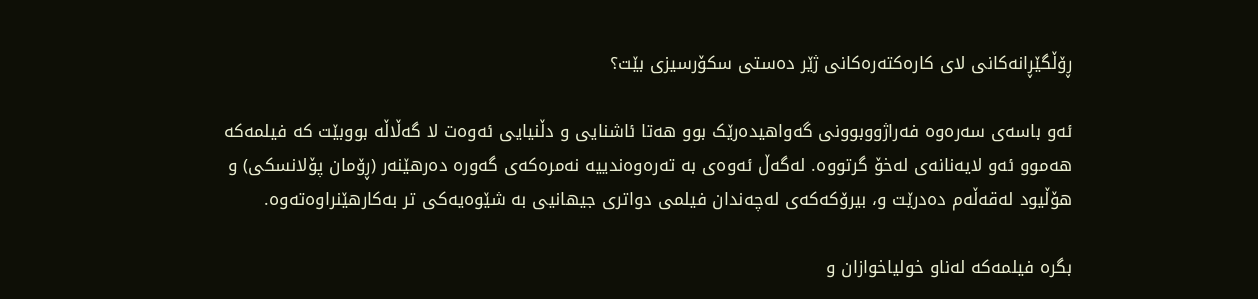ڕۆڵگێڕانەکانی لای کارەکتەرەکانی ژێر دەستی سکۆرسیزی بێت؟

ئەو باسەی سەرەوە فەراژووبوونی گەواهیدەرێک بوو هەتا ئاشنایی و دڵنیایی ئەوەت لا گەڵاڵە بووبێت کە فیلمەکە هەموو ئەو لایەنانەی لەخۆ گرتووە. لەگەڵ ئەوەی بە تەرەوەندییە نەمرەکەی گەورە دەرهێنەر (ڕۆمان پۆلانسکی) و هۆڵیود لەقەڵەم دەدرێت و، بیرۆکەکەی لەچەندان فیلمی دواتری جیهانیی بە شێوەیەکی تر بەکارهێنراوەتەوە.

بگرە فیلمەکە لەناو خولیاخوازان و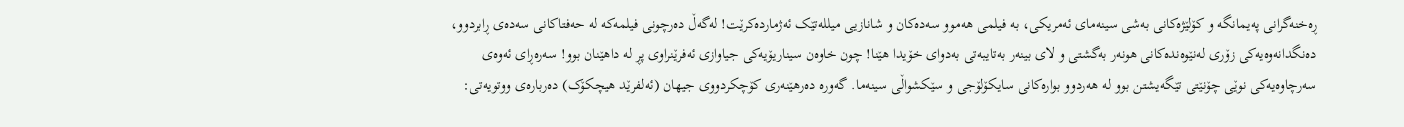ڕەخنەگرانی پەیمانگە و کۆلێژەکانی بەشی سینەمای ئەمریکی، بە فیلمی هەموو سەدەکان و شانازیی میللەتێک ئەژماردەکرێت! لەگەڵ دەرچونی فیلمەکە لە حەفتاکانی سەدەی ڕابردوو، دەنگدانەوەیەکی زۆری لەنێوەندەکانی هونەر بەگشتی و لای بینەر بەتایبەتی بەدوای خۆیدا هێنا! چون خاوەن سیناریۆیەکی جیاوازی ئەفرێنراوی پڕ لە داهێنان بوو! سەرەڕای ئەوەی سەرچاوەیەکی نوێی چۆنێتی تێگەیشتن بوو لە هەردوو بوارەکانی سایکۆلۆجی و سێکشواڵی سینەما. گەورە دەرهێنەری کۆچکردووی جیهان (ئەلفرێد هیچکۆک) دەربارەی ووتویەتی: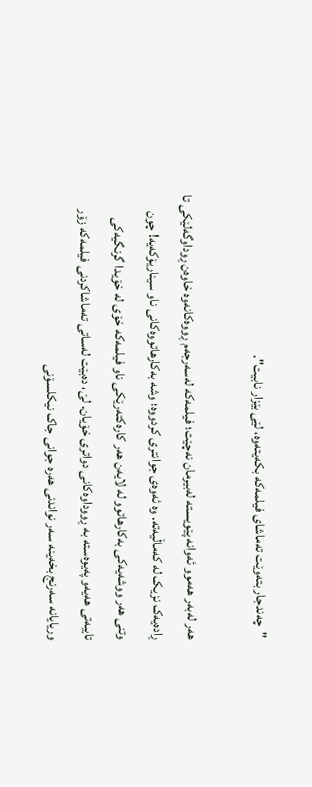"چەندجار بتەوێت تەماشای فیلمەکە بکەیتەوە، لێی بێزار نابیت".

هەر لەبەر هەموو ئەوانە پێویستە لەبیرمان نەچێت؛ فیلمەکە لەسەرجەم ڕووەکانەوە خاوەن ڕوداوگەلێکی تا ڕادەیەک نزیک لە کەماڵیەتە. وە ئەوەی جوانتری کردووە؛ وشە بەکارهاتووەکانی ناو سیناریۆکەیە! چون وتنی هەر ووشەیەکی بەکارهاتوو لە لایەن هەر کارەکتەرێکی ناو فیلمەکە خۆی لە خۆیدا گرنگيەكى تایبەتی هەیەو پەیوەستە بە ڕووداوەکانی دواتری خۆیان. لێ، دەبێت لەساتی تەماشاکردنی فیلمەکە زۆر وریایانە سەرنج بخەینە سەر نواندنی هەرە جوانی جاک نیکلسۆنی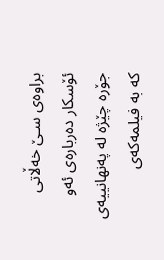براوەی سـێ خەڵاتی ئۆسکار دەربارەی ئەو جۆرە چێژە لە پەنهانییەی کە بە فیلمەکەی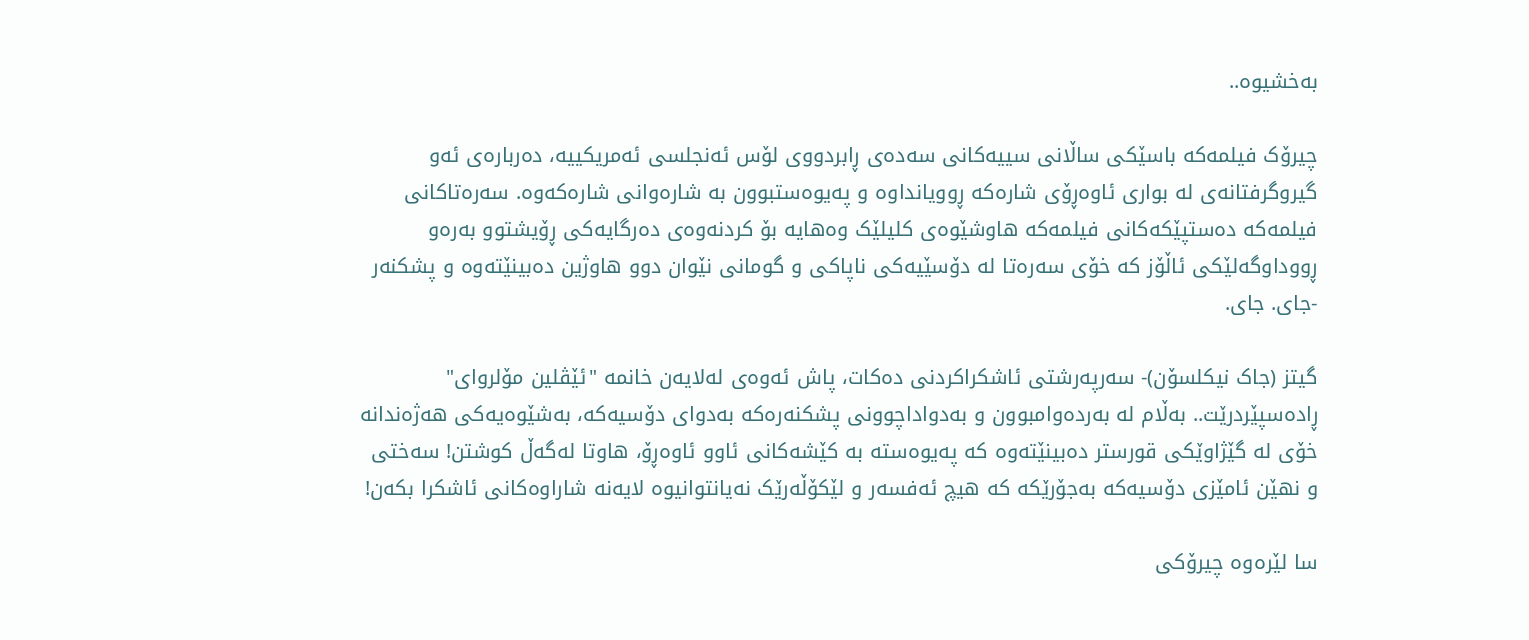بەخشیوە..

چیرۆک فیلمەکە باسێکی ساڵانی سییەکانی سەدەی ڕابردووی لۆس ئەنجلسی ئەمریکییە، دەربارەی ئەو گیروگرفتانەی لە بواری ئاوەڕۆی شارەکە ڕوويانداوە و پەیوەستبوون بە شارەوانی شارەکەوە. سەرەتاکانی فیلمەکە دەستپێکەکانی فیلمەکە هاوشێوەی کلیلێک وەهایە بۆ کردنەوەی دەرگایەکی ڕۆیشتوو بەرەو ڕووداوگەلێکی ئاڵۆز کە خۆی سەرەتا لە دۆسێیەکی ناپاکی و گومانی نێوان دوو هاوژین دەبینێتەوە و پشکنەر -جای. جای.

گیتز (جاک نیکلسۆن)- سەرپەرشتی ئاشکراکردنی دەکات، پاش ئەوەی لەلایەن خانمە "ئێڤلین مۆلروای" ڕادەسپێردرێت.. بەڵام لە بەردەوامبوون و بەدواداچوونی پشکنەرەکە بەدوای دۆسیەکە، بەشێوەیەکی هەژەندانە خۆی لە گێژاوێکی قورستر دەبینێتەوە کە پەیوەستە بە کێشەکانی ئاوو ئاوەڕۆ، هاوتا لەگەڵ کوشتن! سەختی و نهێن ئامێزی دۆسیەکە بەجۆرێکە کە هیچ ئەفسەر و لێکۆڵەرێک نەیانتوانیوە لایەنە شاراوەکانی ئاشکرا بکەن!

سا لێرەوە چیرۆکی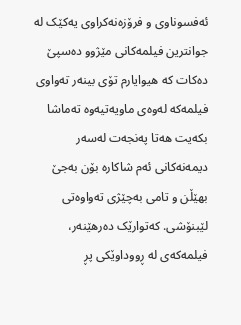ئەفسوناوی و فرۆزەنەکراوی یەکێک لە جوانترین فیلمەکانی مێژوو دەسپێ دەکات کە هیوایارم تۆی بینەر تەواوی فیلمەکە لەوەی ماویەتیەوە تەماشا بکەیت هەتا پەنجەت لەسەر دیمەنەکانی ئەم شاکارە بۆن بەجێ بهێڵن و تامی بەچێژی تەواوەتی لێبنۆشی. کەتوارێک دەرهێنەر، فیلمەکەی لە ڕووداوێکی پڕ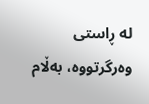لە ڕاستی وەرگرتووە، بەڵام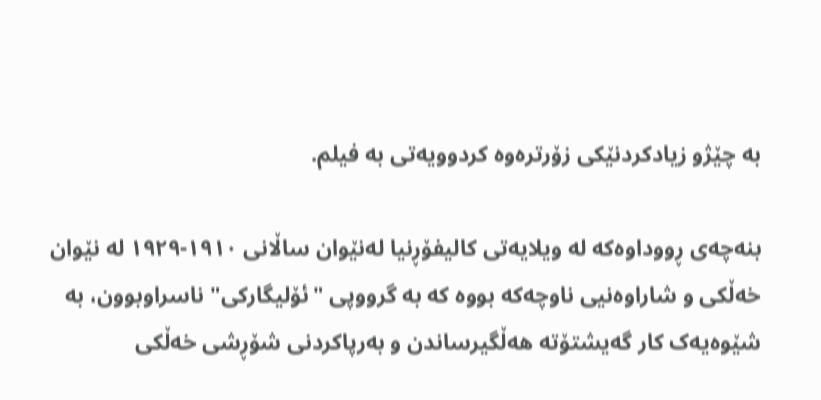بە چێژو زیادکردنێکی زۆرترەوە کردوویەتی بە فیلم.

بنەچەی ڕووداوەکە لە ویلایەتی کالیفۆڕنیا لەنێوان ساڵانی ١٩١٠-١٩٢٩ لە نێوان خەڵکی و شاراوەنیی ناوچەکە بووە کە بە گرووپی "ئۆلیگارکی" ناسراوبوون، بە شێوەیەک کار گەیشتۆتە هەڵگیرساندن و بەرپاکردنی شۆڕشی خەڵکی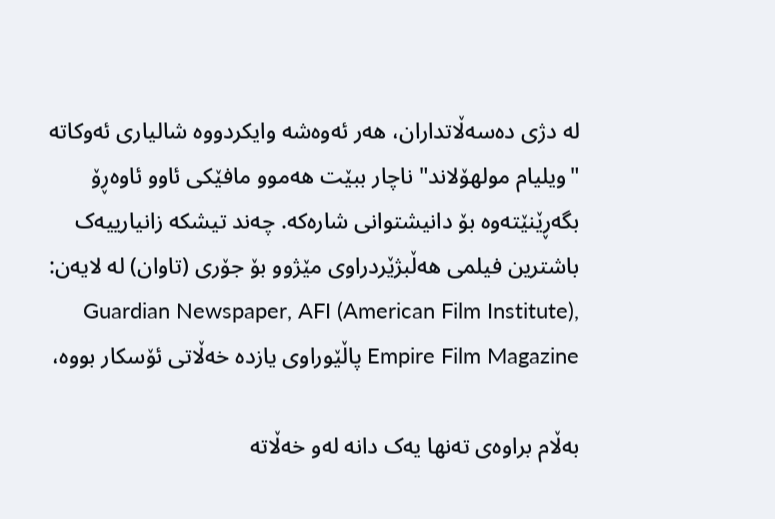لە دژی دەسەڵاتداران، هەر ئەوەشە وایکردووە شالیاری ئەوکاتە "ویلیام مولهۆلاند" ناچار ببێت هەموو مافێکی ئاوو ئاوەڕۆ بگەڕێنێتەوە بۆ دانیشتوانی شارەکە. چەند تیشکە زانیارییەک باشترین فیلمی هەڵبژێردراوی مێژوو بۆ جۆری (تاوان) لە لایەن: Guardian Newspaper, AFI (American Film Institute), Empire Film Magazine پاڵێوراوی یازدە خەڵاتی ئۆسکار بووە،

بەڵام براوەی تەنها یەک دانە لەو خەڵاتە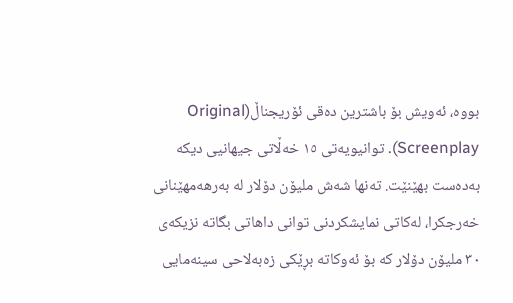بووە، ئەویش بۆ باشترین دەقی ئۆریجناڵ(Original Screenplay). توانیویەتی ١٥ خەڵاتی جیهانیی دیکە بەدەست بهێنێت. تەنها شەش ملیۆن دۆلار لە بەرهەمهێنانی خەرجکرا، لەکاتی نمایشکردنی توانی داهاتی بگاتە نزیکەی ٣٠ ملیۆن دۆلار کە بۆ ئەوکاتە بڕێکی زەبەلاحی سینەمایی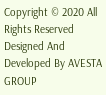Copyright © 2020 All Rights Reserved Designed And Developed By AVESTA GROUP